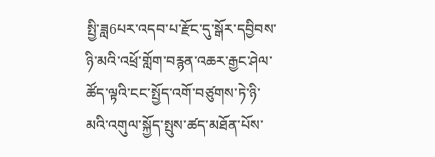སྤྱི་ཟླ6པར་འདབ་པ་རྫོང་དུ་སྒོར་དབྱིབས་ཉི་མའི་འཕྲོ་གློག་བརྙན་འཆར་རྒྱང་ཤེལ་ཚོད་ལྟའི་ངང་སྤྱོད་འགོ་བཙུགས་ཏེ་ཉི་མའི་འགུལ་སྐྱོད་སྤུས་ཚད་མཐོན་པོས་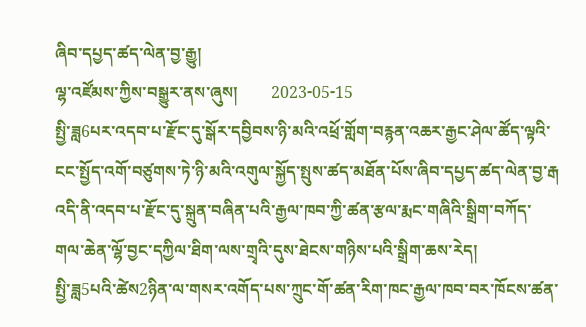ཞིབ་དཔྱད་ཚད་ལེན་བྱ་རྒྱུ།
ལྷ་འཛོམས་ཀྱིས་བསྒྱུར་ནས་ཞུས།        2023-05-15
སྤྱི་ཟླ6པར་འདབ་པ་རྫོང་དུ་སྒོར་དབྱིབས་ཉི་མའི་འཕྲོ་གློག་བརྙན་འཆར་རྒྱང་ཤེལ་ཚོད་ལྟའི་ངང་སྤྱོད་འགོ་བཙུགས་ཏེ་ཉི་མའི་འགུལ་སྐྱོད་སྤུས་ཚད་མཐོན་པོས་ཞིབ་དཔྱད་ཚད་ལེན་བྱ་རྒ
འདི་ནི་འདབ་པ་རྫོང་དུ་སྐྲུན་བཞིན་པའི་རྒྱལ་ཁབ་ཀྱི་ཚན་རྩལ་རྨང་གཞིའི་སྒྲིག་བཀོད་གལ་ཆེན་ལྷོ་བྱང་དཀྱིལ་ཐིག་ལས་གྲྭའི་དུས་ཐེངས་གཉིས་པའི་སྒྲིག་ཆས་རེད།
སྤྱི་ཟླ5པའི་ཚེས2ཉིན་ལ་གསར་འགོད་པས་ཀྲུང་གོ་ཚན་རིག་ཁང་རྒྱལ་ཁབ་བར་ཁོངས་ཚན་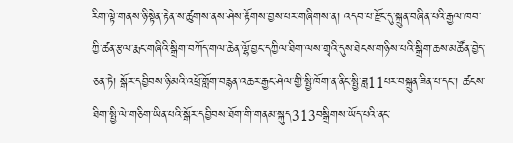རིག་ལྟེ་གནས་ཉི་སྟེན་རྟེན་ས་ཚུགས་ནས་ཤེས་རྟོགས་བྱས་པར་གཞིགས་ན། འདབ་པ་རྫོང་དུ་སྐྲུན་བཞིན་པའི་རྒྱལ་ཁབ་ཀྱི་ཚན་རྩལ་རྨང་གཞིའི་སྒྲིག་བཀོད་གལ་ཆེན་ལྷོ་བྱང་དཀྱིལ་ཐིག་ལས་གྲྭའི་དུས་ཐེངས་གཉིས་པའི་སྒྲིག་ཆས་མཚོན་བྱེད་ཅན་ཏེ། སྒོར་དབྱིབས་ཉི་མའི་འཕྲོ་གློག་བརྙན་འཆར་རྒྱང་ཤེལ་གྱི་སྤྱི་ཁོག་ན་ནིང་སྤྱི་ཟླ11པར་བསྐྲུན་ཟིན་པ་དང་། ཚངས་ཐིག་སྤྱི་ལེ་གཅིག་ཡིན་པའི་སྒོར་དབྱིབས་ཐོག་གི་གནམ་སྐུད313བསྒྲིགས་ཡོད་པའི་ནང་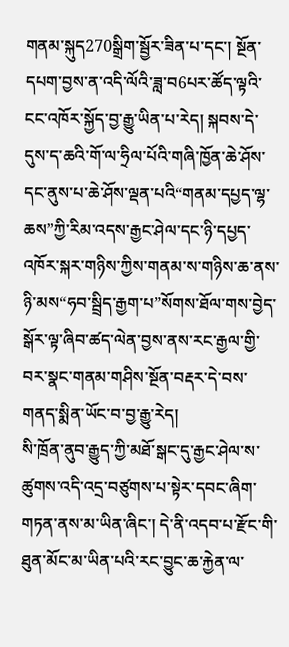གནམ་སྐུད270སྒྲིག་སྦྱོར་ཟིན་པ་དང་། སྔོན་དཔག་བྱས་ན་འདི་ལོའི་ཟླ་བ6པར་ཚོད་ལྟའི་ངང་འཁོར་སྐྱོད་བྱ་རྒྱུ་ཡིན་པ་རེད། སྐབས་དེ་དུས་ད་ཆའི་གོ་ལ་ཧྲིལ་པོའི་གཞི་ཁྱོན་ཆེ་ཤོས་དང་ནུས་པ་ཆེ་ཤོས་ལྡན་པའི“གནམ་དཔྱད་ལྷ་ཆས”ཀྱི་རིམ་འདས་རྒྱང་ཤེལ་དང་ཉི་དཔྱད་འཁོར་སྐར་གཉིས་ཀྱིས་གནམ་ས་གཉིས་ཆ་ནས་ཉི་མས“ཧབ་སྦྲིད་རྒྱག་པ”སོགས་ཐོལ་གས་བྱེད་སྒོར་ལྟ་ཞིབ་ཚད་ལེན་བྱས་ནས་རང་རྒྱལ་གྱི་བར་སྣང་གནམ་གཤིས་སྔོན་བརྡར་དེ་བས་གནད་སྨིན་ཡོང་བ་བྱ་རྒྱུ་རེད།
སི་ཁྲོན་ནུབ་རྒྱུད་ཀྱི་མཐོ་སྒང་དུ་རྒྱང་ཤེལ་ས་ཚུགས་འདི་འདྲ་བཙུགས་པ་སྟེར་དབང་ཞིག་གཏན་ནས་མ་ཡིན་ཞིང་། དེ་ནི་འདབ་པ་རྫོང་གི་ཐུན་མོང་མ་ཡིན་པའི་རང་བྱུང་ཆ་རྐྱེན་ལ་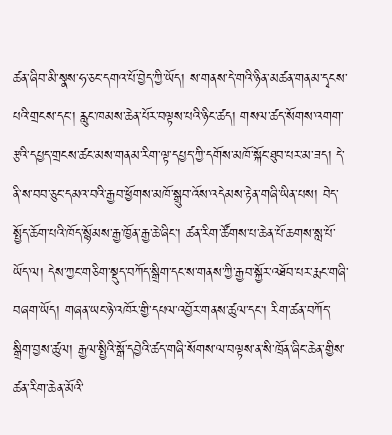ཚན་ཞིབ་མི་སྣས་ཧ་ཅང་དགའ་པོ་བྱེད་ཀྱི་ཡོད། ས་གནས་དེ་གའི་ཉིན་མཚན་གནམ་དྭངས་པའི་གྲངས་དང་། རླུང་ཁམས་ཆེན་པོར་བལྟས་པའི་ཉིང་ཚད། གསལ་ཚད་སོགས་འགག་རྩའི་དཔྱད་གྲངས་ཚང་མས་གནམ་རིག་ལྟ་དཔྱད་ཀྱི་དགོས་མཁོ་སྐོང་ཐུབ་པར་མ་ཟད། དེ་ནི་ས་བབ་ཅུང་དམའ་བའི་རྒྱབ་ཕྱོགས་མཁོ་སྒྲུབ་འོས་འདེམས་རྟེན་གཞི་ཡིན་པས། བེད་སྤྱོད་ཆོག་པའི་ཁོད་སྙོམས་རྒྱ་ཁྱོན་རྒྱ་ཆེ་ཞིང་། ཚན་རིག་ཚོགས་པ་ཆེན་པོ་ཆགས་སླ་པོ་ཡོད་ལ། དེས་ཀྱང་གཅིག་སྡུད་བཀོད་སྒྲིག་དང་ས་གནས་ཀྱི་རྒྱབ་སྐྱོར་འཐོབ་པར་རྨང་གཞི་བཞག་ཡོད། གཞན་ཡང་ཉེ་འཁོར་གྱི་དཔལ་འབྱོར་གནས་ཚུལ་དང་། རིག་ཚན་བཀོད་སྒྲིག་བྱས་ཚུལ། རྒྱལ་སྤྱིའི་སྒོ་དབྱེའི་ཚད་གཞི་སོགས་ལ་བལྟས་ན་སི་ཁྲོན་ཞིང་ཆེན་གྱིས་ཚན་རིག་ཆེན་མོའི་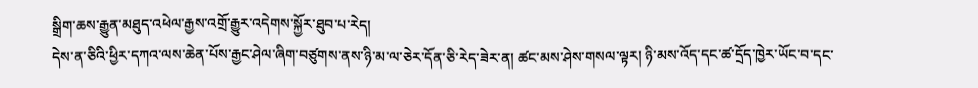སྒྲིག་ཆས་རྒྱུན་མཐུད་འཕེལ་རྒྱས་འགྲོ་རྒྱུར་འདེགས་སྐྱོར་ཐུབ་པ་རེད།
དེས་ན་ཅིའི་ཕྱིར་དཀའ་ལས་ཆེན་པོས་རྒྱང་ཤེལ་ཞིག་བཙུགས་ནས་ཉི་མ་ལ་ཅེར་དོན་ཅི་རེད་ཟེར་ན། ཚང་མས་ཤེས་གསལ་ལྟར། ཉི་མས་འོད་དང་ཚ་དྲོད་ཁྱེར་ཡོང་བ་དང་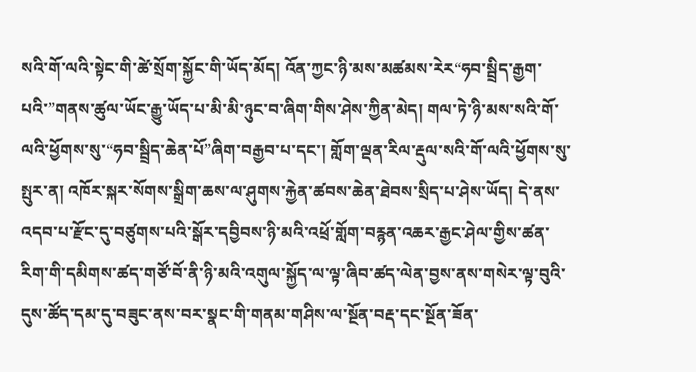སའི་གོ་ལའི་སྟེང་གི་ཚེ་སྲོག་སྐྱོང་གི་ཡོད་མོད། འོན་ཀྱང་ཉི་མས་མཚམས་རེར“ཧབ་སྦྲིད་རྒྱག་པའི་”གནས་ཚུལ་ཡོང་རྒྱུ་ཡོད་པ་མི་མི་ཉུང་བ་ཞིག་གིས་ཤེས་ཀྱིན་མེད། གལ་ཏེ་ཉི་མས་སའི་གོ་ལའི་ཕྱོགས་སུ་“ཧབ་སྦྲིད་ཆེན་པོ”ཞིག་བརྒྱབ་པ་དང་། གློག་ལྡན་རིལ་རྡུལ་སའི་གོ་ལའི་ཕྱོགས་སུ་སྤུར་ན། འཁོར་སྐར་སོགས་སྒྲིག་ཆས་ལ་ཤུགས་རྐྱེན་ཚབས་ཆེན་ཐེབས་སྲིད་པ་ཤེས་ཡོད། དེ་ནས་འདབ་པ་རྫོང་དུ་བཙུགས་པའི་སྒོར་དབྱིབས་ཉི་མའི་འཕྲོ་གློག་བརྙན་འཆར་རྒྱང་ཤེལ་གྱིས་ཚན་རིག་གི་དམིགས་ཚད་གཙོ་བོ་ནི་ཉི་མའི་འགུལ་སྐྱོད་ལ་ལྟ་ཞིབ་ཚད་ལེན་བྱས་ནས་གསེར་ལྟ་བུའི་དུས་ཚོད་དམ་དུ་བཟུང་ནས་བར་སྣང་གི་གནམ་གཤིས་ལ་སྔོན་བརྡ་དང་སྔོན་ཟོན་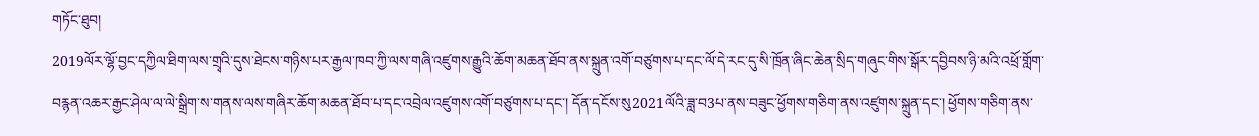གཏོང་ཐུབ།
2019ལོར་ལྷོ་བྱང་དཀྱིལ་ཐིག་ལས་གྲྭའི་དུས་ཐེངས་གཉིས་པར་རྒྱལ་ཁབ་ཀྱི་ལས་གཞི་འཛུགས་རྒྱུའི་ཆོག་མཆན་ཐོབ་ནས་སྐྲུན་འགོ་བཙུགས་པ་དང་ལོ་དེ་རང་དུ་སི་ཁྲོན་ཞིང་ཆེན་སྲིད་གཞུང་གིས་སྒོར་དབྱིབས་ཉི་མའི་འཕྲོ་གློག་བརྙན་འཆར་རྒྱང་ཤེལ་ལ་ལེ་སྒྲིག་ས་གནས་ལས་གཞིར་ཆོག་མཆན་ཐོབ་པ་དང་འབྲེལ་འཛུགས་འགོ་བཙུགས་པ་དང་། དོན་དངོས་སུ2021ལོའི་ཟླ་བ3པ་ནས་བཟུང་ཕྱོགས་གཅིག་ནས་འཛུགས་སྐྲུན་དང་། ཕྱོགས་གཅིག་ནས་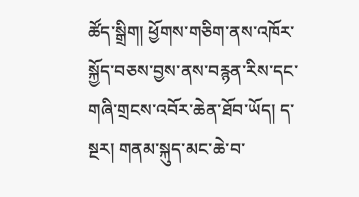ཚོད་སྒྲིག། ཕྱོགས་གཅིག་ནས་འཁོར་སྐྱོད་བཅས་བྱས་ནས་བརྙན་རིས་དང་གཞི་གྲངས་འབོར་ཆེན་ཐོབ་ཡོད། ད་སྔར། གནམ་སྐུད་མང་ཆེ་བ་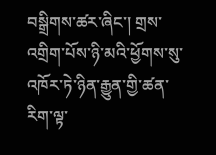བསྒྲིགས་ཚར་ཞིང་། གྲས་འགྲིག་པོས་ཉི་མའི་ཕྱོགས་སུ་འཁོར་ཏེ་ཉིན་རྒྱུན་གྱི་ཚན་རིག་ལྟ་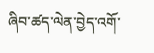ཞིབ་ཚད་ལེན་བྱེད་འགོ་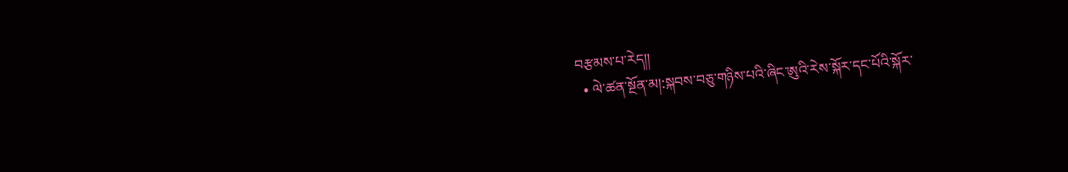བརྩམས་པ་རེད།།
  • ལེ་ཚན་སྔོན་མ།:སྐབས་བཅུ་གཉིས་པའི་ཞིང་ཨུའི་རེས་སྐོར་དང་པོའི་སྐོར་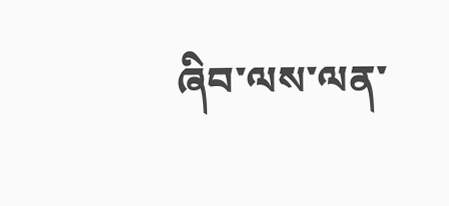ཞིབ་ལས་ལན་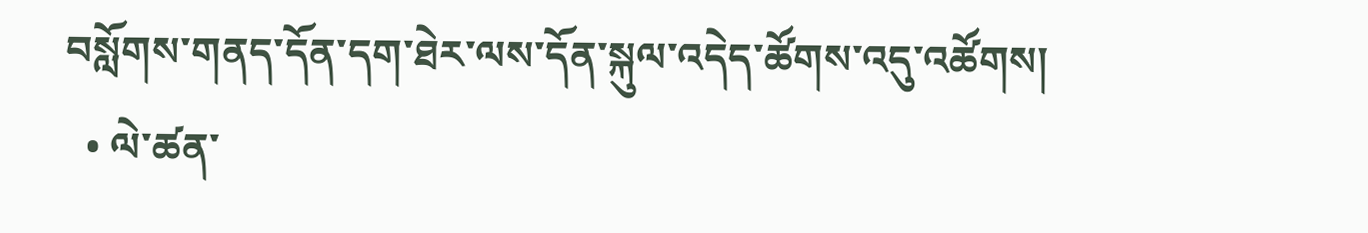བསློགས་གནད་དོན་དག་ཐེར་ལས་དོན་སྐུལ་འདེད་ཚོགས་འདུ་འཚོགས།
  • ལེ་ཚན་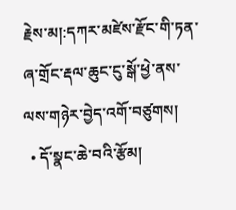རྗེས་མ།:དཀར་མཛེས་རྫོང་གི་ཏན་ཞ་གྲོང་རྡལ་ཆུང་ངུ་སྒོ་ཕྱེ་ནས་ལས་གཉེར་བྱེད་འགོ་བཙུགས།
  • དོ་སྣང་ཆེ་བའི་རྩོམ།